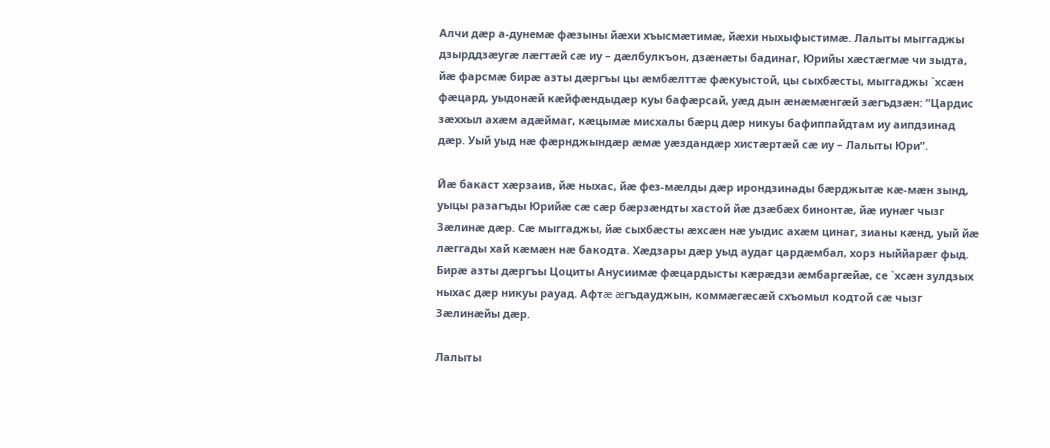Алчи дæр а-дунемæ фæзыны йæхи хъысмæтимæ, йæхи ныхыфыстимæ. Лалыты мыггаджы дзырддзæугæ лæгтæй сæ иу – дæлбулкъон, дзæнæты бадинаг, Юрийы хæстæгмæ чи зыдта, йæ фарсмæ бирæ азты дæргъы цы æмбæлттæ фæкуыстой, цы сыхбæсты, мыггаджы `хсæн фæцард, уыдонæй кæйфæндыдæр куы бафæрсай, уæд дын æнæмæнгæй зæгъдзæн: “Цардис зæххыл ахæм адæймаг, кæцымæ мисхалы бæрц дæр никуы бафиппайдтам иу аипдзинад дæр. Уый уыд нæ фæрнджындæр æмæ уæздандæр хистæртæй сæ иу – Лалыты Юри”.

Йæ бакаст хæрзаив, йæ ныхас, йæ фез-мæлды дæр ирондзинады бæрджытæ кæ-мæн зынд, уыцы разагъды Юрийæ сæ сæр бæрзæндты хастой йæ дзæбæх бинонтæ, йæ иунæг чызг Зæлинæ дæр. Сæ мыггаджы, йæ сыхбæсты æхсæн нæ уыдис ахæм цинаг, зианы кæнд, уый йæ лæггады хай кæмæн нæ бакодта. Хæдзары дæр уыд аудаг цардæмбал, хорз ныййарæг фыд. Бирæ азты дæргъы Цоциты Анусиимæ фæцардысты кæрæдзи æмбаргæйæ, се `хсæн зулдзых ныхас дæр никуы рауад. Афтæ æгъдауджын, коммæгæсæй схъомыл кодтой сæ чызг Зæлинæйы дæр.

Лалыты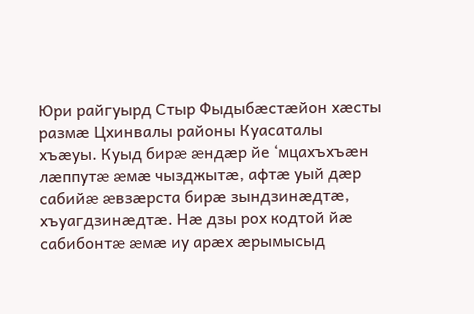Юри райгуырд Стыр Фыдыбæстæйон хæсты размæ Цхинвалы районы Куасаталы хъæуы. Куыд бирæ æндæр йе ‘мцахъхъæн лæппутæ æмæ чызджытæ, афтæ уый дæр сабийæ æвзæрста бирæ зындзинæдтæ, хъуагдзинæдтæ. Нæ дзы рох кодтой йæ сабибонтæ æмæ иу арæх æрымысыд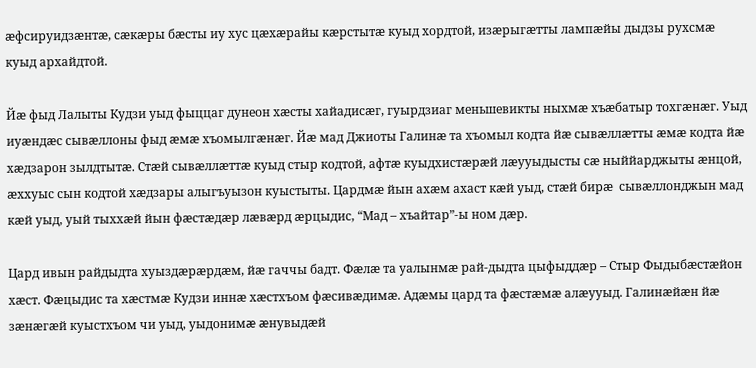æфсируидзæнтæ, сæкæры бæсты иу хус цæхæрайы кæрстытæ куыд хордтой, изæрыгæтты лампæйы дыдзы рухсмæ куыд архайдтой.

Йæ фыд Лалыты Кудзи уыд фыццаг дунеон хæсты хайадисæг, гуырдзиаг меньшевикты ныхмæ хъæбатыр тохгæнæг. Уыд иуæндæс сывæллоны фыд æмæ хъомылгæнæг. Йæ мад Джиоты Галинæ та хъомыл кодта йæ сывæллæтты æмæ кодта йæ хæдзарон зылдтытæ. Стæй сывæллæттæ куыд стыр кодтой, афтæ куыдхистæрæй лæууыдысты сæ ныййарджыты æнцой, æххуыс сын кодтой хæдзары алыгъуызон куыстыты. Цардмæ йын ахæм ахаст кæй уыд, стæй бирæ  сывæллонджын мад кæй уыд, уый тыххæй йын фæстæдæр лæвæрд æрцыдис, “Мад – хъайтар”-ы ном дæр.

Цард ивын райдыдта хуыздæрæрдæм, йæ гаччы бадт. Фæлæ та уалынмæ рай-дыдта цыфыддæр – Стыр Фыдыбæстæйон хæст. Фæцыдис та хæстмæ Кудзи иннæ хæстхъом фæсивæдимæ. Адæмы цард та фæстæмæ алæууыд. Галинæйæн йæ зæнæгæй куыстхъом чи уыд, уыдонимæ æнувыдæй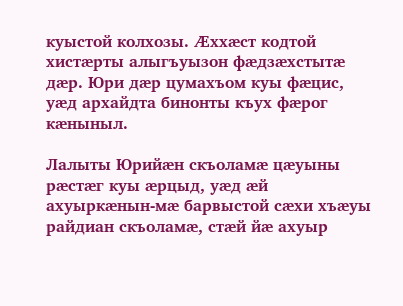куыстой колхозы. Æххæст кодтой хистæрты алыгъуызон фæдзæхстытæ дæр. Юри дæр цумахъом куы фæцис, уæд архайдта бинонты къух фæрог кæныныл.

Лалыты Юрийæн скъоламæ цæуыны рæстæг куы æрцыд, уæд æй ахуыркæнын-мæ барвыстой сæхи хъæуы райдиан скъоламæ, стæй йæ ахуыр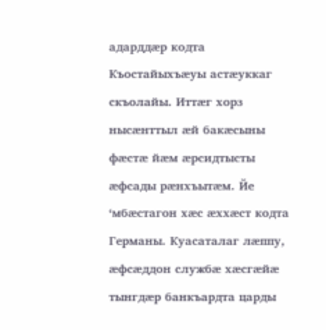адарддæр кодта Къостайыхъæуы астæуккаг скъолайы. Иттæг хорз нысæнттыл æй бакæсыны фæстæ йæм æрсидтысты æфсады рæнхъытæм. Йе ‘мбæстагон хæс æххæст кодта Германы. Куасаталаг лæппу, æфсæддон службæ хæсгæйæ тынгдæр банкъардта царды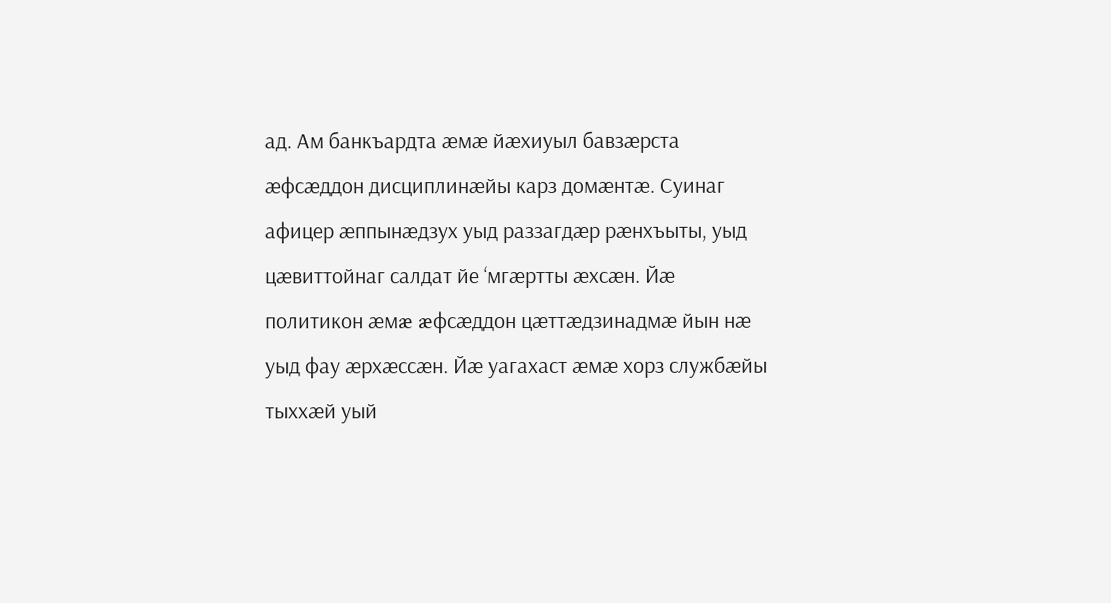ад. Ам банкъардта æмæ йæхиуыл бавзæрста æфсæддон дисциплинæйы карз домæнтæ. Суинаг афицер æппынæдзух уыд раззагдæр рæнхъыты, уыд цæвиттойнаг салдат йе ‘мгæртты æхсæн. Йæ политикон æмæ æфсæддон цæттæдзинадмæ йын нæ уыд фау æрхæссæн. Йæ уагахаст æмæ хорз службæйы тыххæй уый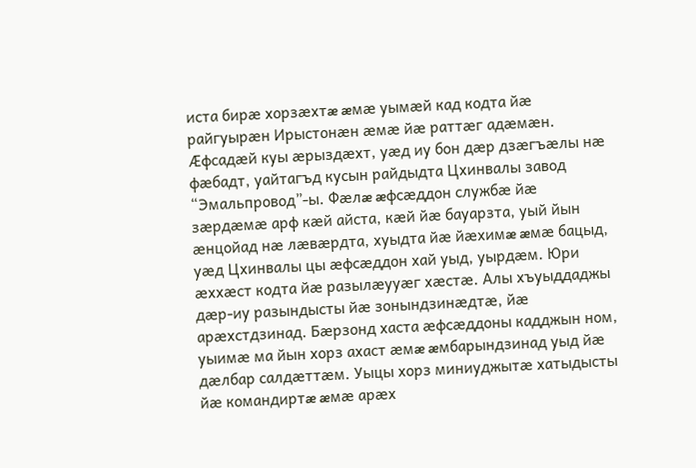иста бирæ хорзæхтæ æмæ уымæй кад кодта йæ райгуырæн Ирыстонæн æмæ йæ раттæг адæмæн. Æфсадæй куы æрыздæхт, уæд иу бон дæр дзæгъæлы нæ фæбадт, уайтагъд кусын райдыдта Цхинвалы завод “Эмальпровод”-ы. Фæлæ æфсæддон службæ йæ зæрдæмæ арф кæй айста, кæй йæ бауарзта, уый йын æнцойад нæ лæвæрдта, хуыдта йæ йæхимæ æмæ бацыд, уæд Цхинвалы цы æфсæддон хай уыд, уырдæм. Юри æххæст кодта йæ разылæууæг хæстæ. Алы хъуыддаджы дæр-иу разындысты йæ зонындзинæдтæ, йæ арæхстдзинад. Бæрзонд хаста æфсæддоны кадджын ном, уыимæ ма йын хорз ахаст æмæ æмбарындзинад уыд йæ дæлбар салдæттæм. Уыцы хорз миниуджытæ хатыдысты йæ командиртæ æмæ арæх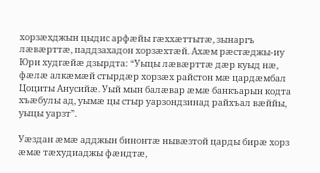хорзæхджын цыдис арфæйы гæххæттытæ, зынаргъ лæвæрттæ, паддзахадон хорзæхтæй. Ахæм рæстæджы-иу Юри худгæйæ дзырдта: “Уыцы лæвæрттæ дæр куыд нæ, фæлæ алкæмæй стырдæр хорзæх райстон мæ цардæмбал Цоциты Анусийæ. Уый мын балæвар æмæ банкъарын кодта хъæбулы ад, уымæ цы стыр уарзондзинад райхъал вæййы, уыцы уарзт”.

Уæздан æмæ адджын бинонтæ нывæзтой царды бирæ хорз æмæ тæхудиаджы фæндтæ,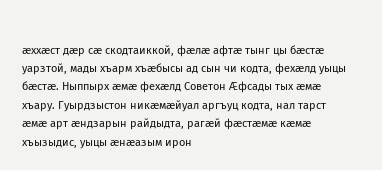æххæст дæр сæ скодтаиккой, фæлæ афтæ тынг цы бæстæ уарзтой, мады хъарм хъæбысы ад сын чи кодта, фехæлд уыцы бæстæ. Ныппырх æмæ фехæлд Советон Æфсады тых æмæ хъару. Гуырдзыстон никæмæйуал аргъуц кодта, нал тарст æмæ арт æндзарын райдыдта, рагæй фæстæмæ кæмæ хъызыдис, уыцы æнæазым ирон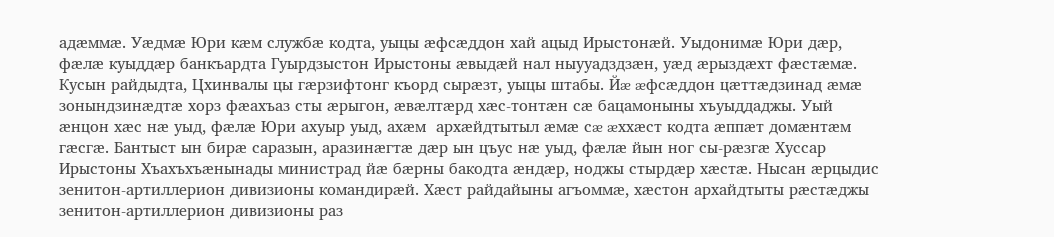адæммæ. Уæдмæ Юри кæм службæ кодта, уыцы æфсæддон хай ацыд Ирыстонæй. Уыдонимæ Юри дæр, фæлæ куыддæр банкъардта Гуырдзыстон Ирыстоны æвыдæй нал ныууадздзæн, уæд æрыздæхт фæстæмæ. Кусын райдыдта, Цхинвалы цы гæрзифтонг къорд сырæзт, уыцы штабы. Йæ æфсæддон цæттæдзинад æмæ зонындзинæдтæ хорз фæахъаз сты æрыгон, æвæлтæрд хæс-тонтæн сæ бацамоныны хъуыддаджы. Уый æнцон хæс нæ уыд, фæлæ Юри ахуыр уыд, ахæм  архæйдтытыл æмæ сæ æххæст кодта æппæт домæнтæм гæсгæ. Бантыст ын бирæ саразын, аразинæгтæ дæр ын цъус нæ уыд, фæлæ йын ног сы-рæзгæ Хуссар Ирыстоны Хъахъхъæнынады министрад йæ бæрны бакодта æндæр, ноджы стырдæр хæстæ. Нысан æрцыдис зенитон-артиллерион дивизионы командирæй. Хæст райдайыны агъоммæ, хæстон архайдтыты рæстæджы зенитон-артиллерион дивизионы раз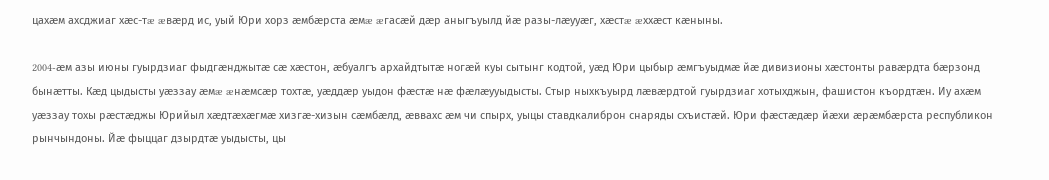цахæм ахсджиаг хæс-тæ æвæрд ис, уый Юри хорз æмбæрста æмæ æгасæй дæр аныгъуылд йæ разы-лæууæг, хæстæ æххæст кæныны.

2004-æм азы июны гуырдзиаг фыдгæнджытæ сæ хæстон, æбуалгъ архайдтытæ ногæй куы сытынг кодтой, уæд Юри цыбыр æмгъуыдмæ йæ дивизионы хæстонты равæрдта бæрзонд бынæтты. Кæд цыдысты уæззау æмæ æнæмсæр тохтæ, уæддæр уыдон фæстæ нæ фæлæууыдысты. Стыр ныхкъуырд лæвæрдтой гуырдзиаг хотыхджын, фашистон къордтæн. Иу ахæм уæззау тохы рæстæджы Юрийыл хæдтæхæгмæ хизгæ-хизын сæмбæлд, æввахс æм чи спырх, уыцы ставдкалиброн снаряды схъистæй. Юри фæстæдæр йæхи æрæмбæрста республикон рынчындоны. Йæ фыццаг дзырдтæ уыдысты, цы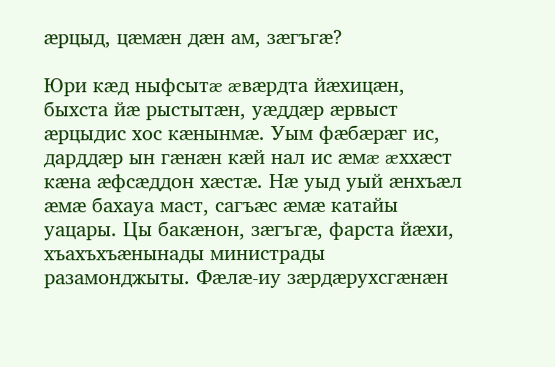æрцыд, цæмæн дæн ам, зæгъгæ?

Юри кæд ныфсытæ æвæрдта йæхицæн, быхста йæ рыстытæн, уæддæр æрвыст æрцыдис хос кæнынмæ. Уым фæбæрæг ис, дарддæр ын гæнæн кæй нал ис æмæ æххæст кæна æфсæддон хæстæ. Нæ уыд уый æнхъæл æмæ бахауа маст, сагъæс æмæ катайы уацары. Цы бакæнон, зæгъгæ, фарста йæхи, хъахъхъæнынады министрады разамонджыты. Фæлæ-иу зæрдæрухсгæнæн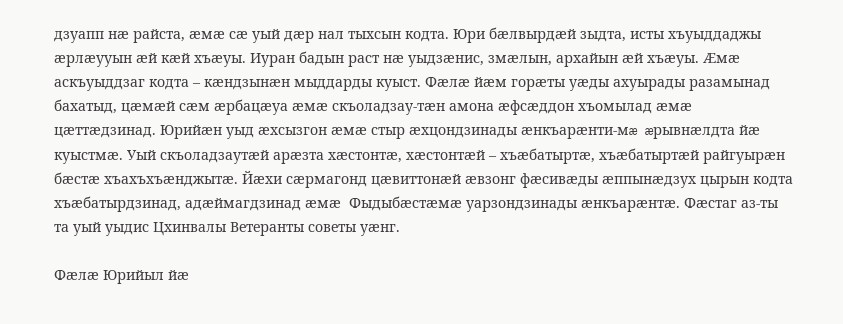дзуапп нæ райста, æмæ сæ уый дæр нал тыхсын кодта. Юри бæлвырдæй зыдта, исты хъуыддаджы æрлæууын æй кæй хъæуы. Иуран бадын раст нæ уыдзæнис, змæлын, архайын æй хъæуы. Æмæ аскъуыддзаг кодта – кæндзынæн мыддарды куыст. Фæлæ йæм горæты уæды ахуырады разамынад бахатыд, цæмæй сæм æрбацæуа æмæ скъоладзау-тæн амона æфсæддон хъомылад æмæ цæттæдзинад. Юрийæн уыд æхсызгон æмæ стыр æхцондзинады æнкъарæнти-мæ æрывнæлдта йæ куыстмæ. Уый скъоладзаутæй арæзта хæстонтæ, хæстонтæй – хъæбатыртæ, хъæбатыртæй райгуырæн бæстæ хъахъхъæнджытæ. Йæхи сæрмагонд цæвиттонæй æвзонг фæсивæды æппынæдзух цырын кодта хъæбатырдзинад, адæймагдзинад æмæ  Фыдыбæстæмæ уарзондзинады æнкъарæнтæ. Фæстаг аз-ты та уый уыдис Цхинвалы Ветеранты советы уæнг.

Фæлæ Юрийыл йæ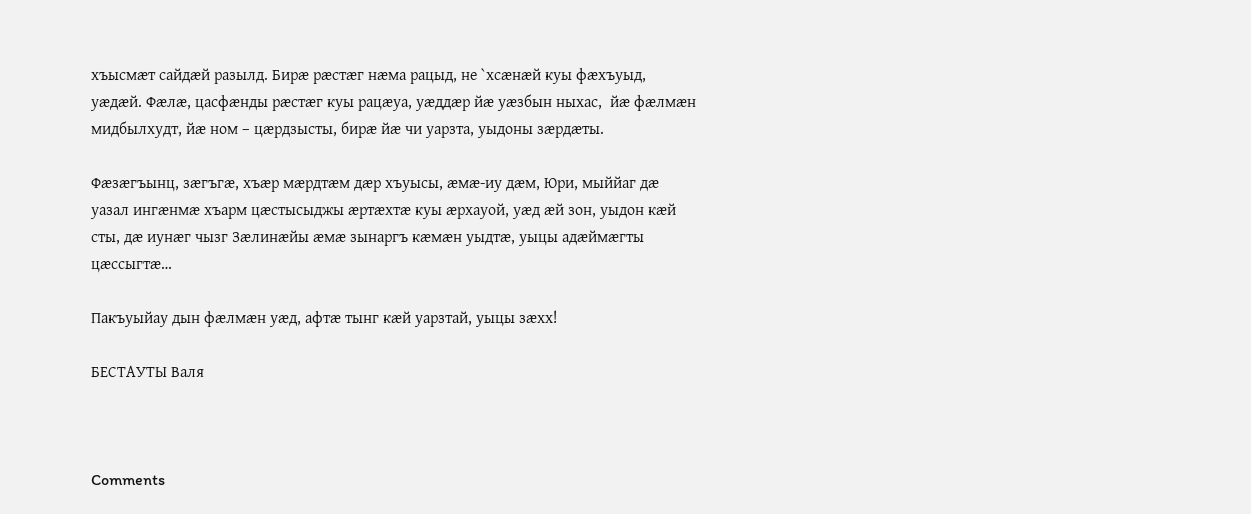хъысмæт сайдæй разылд. Бирæ рæстæг нæма рацыд, не `хсæнæй куы фæхъуыд, уæдæй. Фæлæ, цасфæнды рæстæг куы рацæуа, уæддæр йæ уæзбын ныхас,  йæ фæлмæн мидбылхудт, йæ ном – цæрдзысты, бирæ йæ чи уарзта, уыдоны зæрдæты.

Фæзæгъынц, зæгъгæ, хъæр мæрдтæм дæр хъуысы, æмæ-иу дæм, Юри, мыййаг дæ уазал ингæнмæ хъарм цæстысыджы æртæхтæ куы æрхауой, уæд æй зон, уыдон кæй сты, дæ иунæг чызг Зæлинæйы æмæ зынаргъ кæмæн уыдтæ, уыцы адæймæгты цæссыгтæ…

Пакъуыйау дын фæлмæн уæд, афтæ тынг кæй уарзтай, уыцы зæхх!

БЕСТАУТЫ Валя



Comments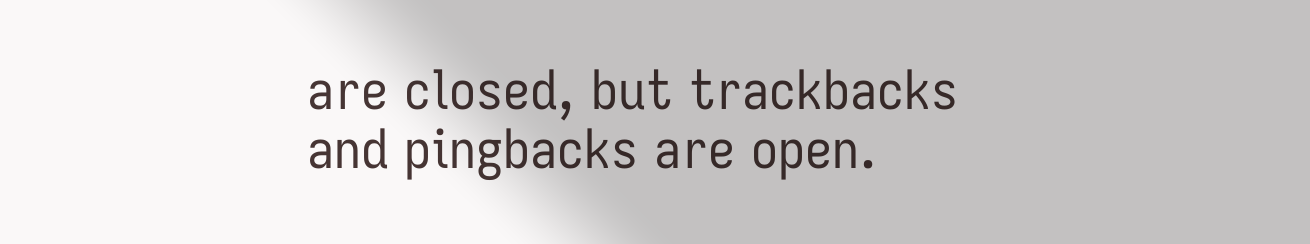are closed, but trackbacks and pingbacks are open.